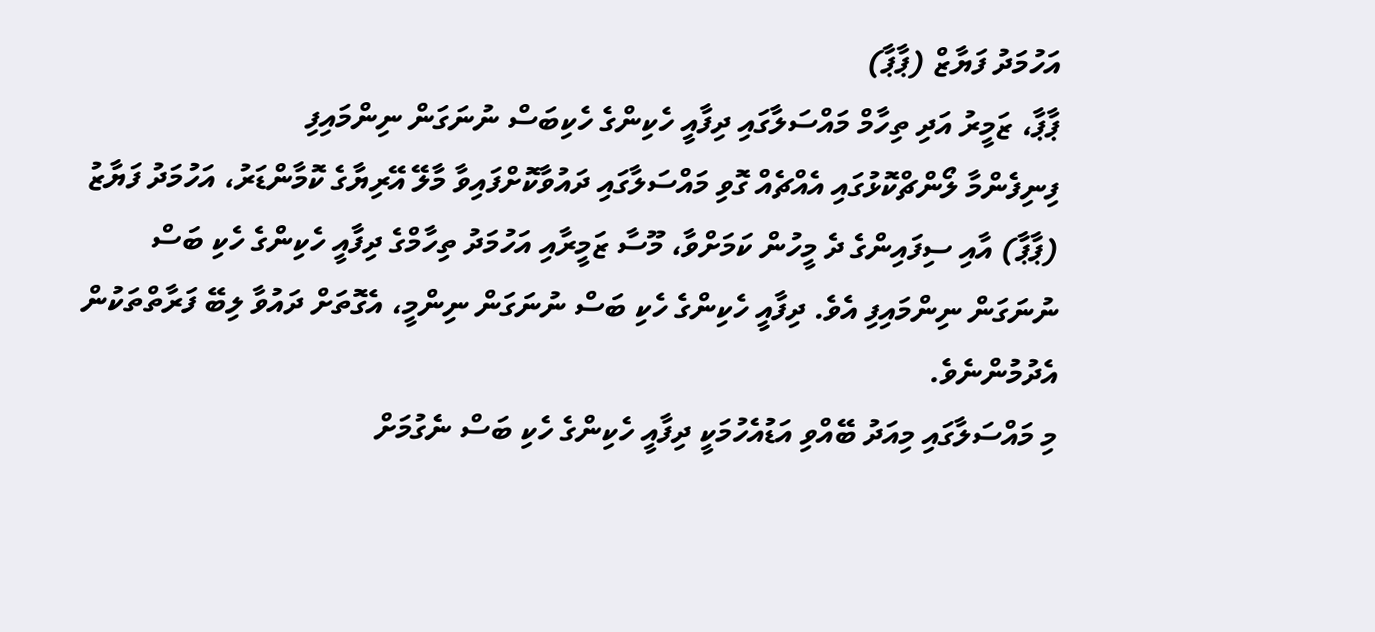އަހުމަދު ފަޔާޒް (ޕާޕާ)
ޕާޕާ، ޒަމީރު އަދި ތިހާމް މައްސަލާގައި ދިފާއީ ހެކިންގެ ހެކިބަސް ނުނަގަން ނިންމައިފި
ފިނިފެންމާ ލޯންޗްކޮޅުގައި އެއްޗެއް ގޮވި މައްސަލާގައި ދައުވާކޮށްފައިވާ މާލޭ އޭރިޔާގެ ކޮމާންޑަރު، އަހުމަދު ފަޔާޒު (ޕާޕާ) އާއި ސިފައިންގެ ދެ މީހުން ކަމަށްވާ، މޫސާ ޒަމީރާއި އަހުމަދު ތިހާމްގެ ދިފާއީ ހެކިންގެ ހެކި ބަސް ނުނަގަން ނިންމައިފި އެވެ. ދިފާއީ ހެކިންގެ ހެކި ބަސް ނުނަގަން ނިންމީ، އެގޮތަށް ދައުވާ ލިބޭ ފަރާތްތަކުން އެދުމުންނެވެ.
މި މައްސަލާގައި މިއަދު ބޭއްވި އަޑުއެހުމަކީ ދިފާއީ ހެކިންގެ ހެކި ބަސް ނެގުމަށް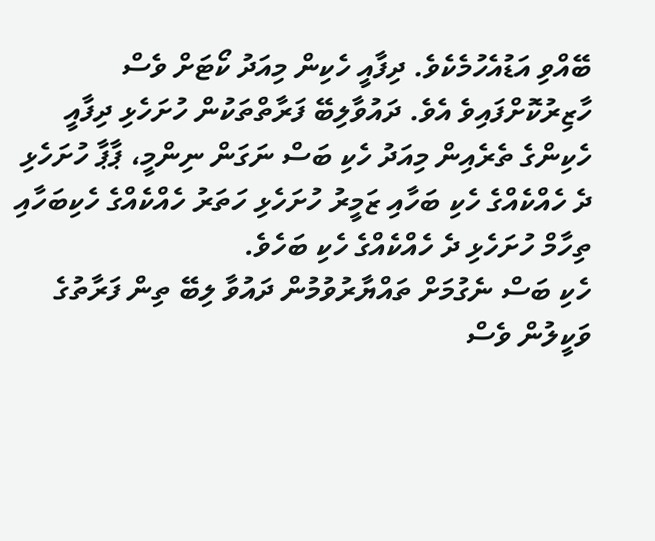ބޭއްވި އަޑުއެހުމެކެވެ. ދިފާއީ ހެކިން މިއަދު ކޯޓަށް ވެސް ހާޒިރުކޮށްފައިވެ އެވެ. ދައުވާލިބޭ ފަރާތްތަކުން ހުށަހެޅި ދިފާއީ ހެކިންގެ ތެރެއިން މިއަދު ހެކި ބަސް ނަގަން ނިންމީ، ޕާޕާ ހުށަހެޅި ދެ ހެއްކެއްގެ ހެކި ބަހާއި ޒަމީރު ހުށަހެޅި ހަތަރު ހެއްކެއްގެ ހެކިބަހާއި ތިހާމް ހުށަހެޅި ދެ ހެއްކެއްގެ ހެކި ބަހެވެ.
ހެކި ބަސް ނެގުމަށް ތައްޔާރުވުމުން ދައުވާ ލިބޭ ތިން ފަރާތުގެ ވަކީލުން ވެސް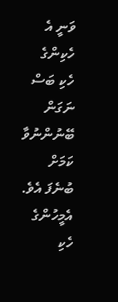ވަނީ އެ ހެކިންގެ ހެކި ބަސް ނަގަން ބޭނުންނުވާ ކަމަށް ބުނެފަ އެވެ. އެމީހުންގެ ހެކި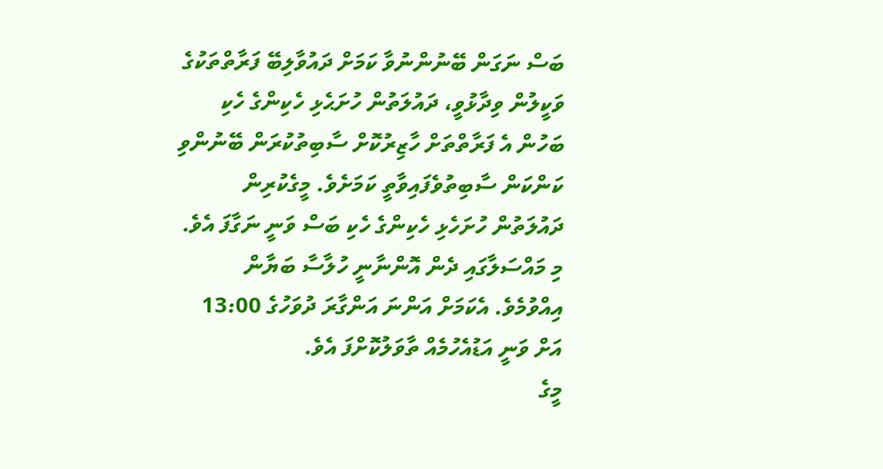ބަސް ނަގަން ބޭނުންނުވާ ކަމަށް ދައުވާލިބޭ ފަރާތްތަކުގެ ވަކީލުން ވިދާޅުވީ، ދައުލަތުން ހުށަޙެޅި ހެކިންގެ ހެކި ބަހުން އެ ފަރާތްތަށް ހާޒިރުކޮށް ސާބިތުކުރަން ބޭނުންވި ކަންކަން ސާބިތުވެފައިވާތީ ކަމަށެވެ. މީގެކުރިން ދައުލަތުން ހުށަހެޅި ހެކިންގެ ހެކި ބަސް ވަނީ ނަގާފަ އެވެ.
މި މައްސަލާގައި ދެން އޮންނާނީ ހުލާސާ ބަޔާން އިއްވުމެވެ. އެކަމަށް އަންނަ އަންގާރަ ދުވަހުގެ 13:00 އަށް ވަނީ އަޑުއެހުމެއް ތާވަލުކޮށްފަ އެވެ.
މީގެ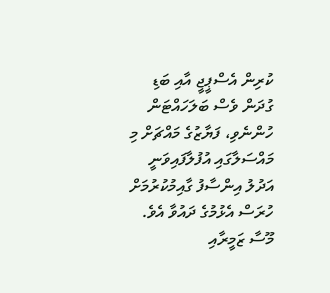ކުރިން އެސްޕީޖީ އާއި ބަޑި ގުދަން ވެސް ބަލަހައްޓަން ހުންނެވި، ފަޔާޒުގެ މައްޗަށް މި މައްސަލާގައި އުފުލާފައިވަނީ އަދުލު އިންސާފު ގާއިމުކުރުމަށް ހުރަސް އެޅުމުގެ ދައުވާ އެވެ. މޫސާ ޒަމީރާއި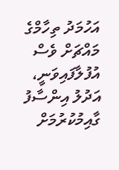އަހުމަދު ތިހާމްގެ މައްޗަށް ވެސް އުފުލާފައިވަނީ، އަދުލު އިންސާފު ގާއިމުކުރުމަށް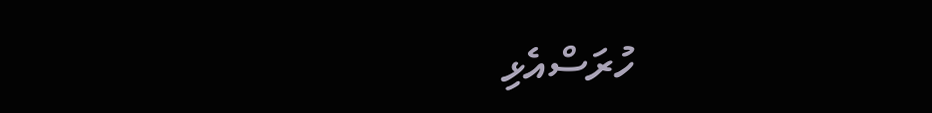ހުރަސްއެޅި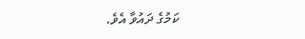ކަމުގެ ދައުވާ އެވެ.